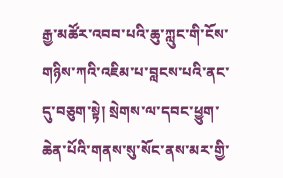རྒྱ་མཚོར་འབབ་པའི་ཆུ་ཀླུང་གི་ངོས་གཉིས་ཀའི་འཇིམ་པ་བླངས་པའི་ནང་དུ་བཅུག་སྟེ། སྲེགས་ལ་དབང་ཕྱུག་ཆེན་པོའི་གནས་སུ་སོང་ནས་མར་གྱི་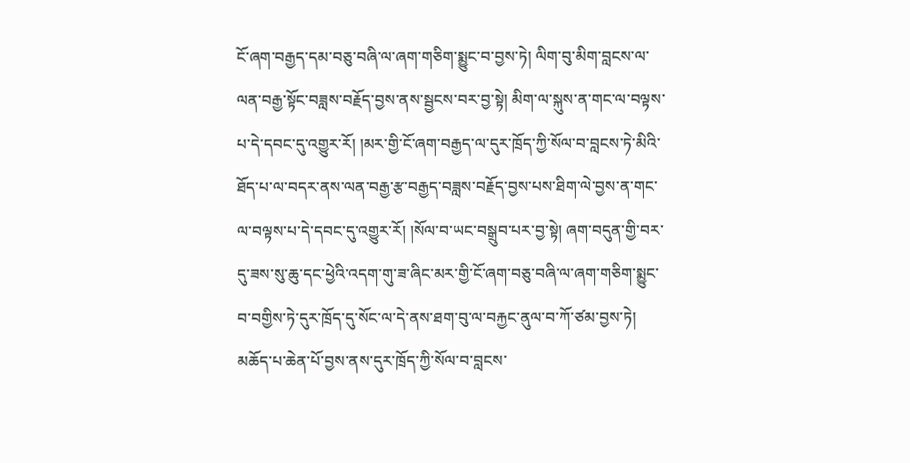ངོ་ཞག་བརྒྱད་དམ་བཅུ་བཞི་ལ་ཞག་གཅིག་སྨྱུང་བ་བྱས་ཏེ། ལིག་བུ་མིག་བླངས་ལ་ལན་བརྒྱ་སྟོང་བཟླས་བརྗོད་བྱས་ནས་སྦྱངས་བར་བྱ་སྟེ། མིག་ལ་སྐུས་ན་གང་ལ་བལྟས་པ་དེ་དབང་དུ་འགྱུར་རོ། །མར་གྱི་ངོ་ཞག་བརྒྱད་ལ་དུར་ཁྲོད་ཀྱི་སོལ་བ་བླངས་ཏེ་མིའི་ཐོད་པ་ལ་བདར་ནས་ལན་བརྒྱ་རྩ་བརྒྱད་བཟླས་བརྗོད་བྱས་པས་ཐིག་ལེ་བྱས་ན་གང་ལ་བལྟས་པ་དེ་དབང་དུ་འགྱུར་རོ། །སོལ་བ་ཡང་བསྒྲུབ་པར་བྱ་སྟེ། ཞག་བདུན་གྱི་བར་དུ་ཟས་སུ་ཆུ་དང་ཕྱེའི་འདག་གུ་ཟ་ཞིང་མར་གྱི་ངོ་ཞག་བཅུ་བཞི་ལ་ཞག་གཅིག་སྨྱུང་བ་བགྱིས་ཏེ་དུར་ཁྲོད་དུ་སོང་ལ་དེ་ནས་ཐག་བུ་ལ་བརྐྱང་ནུལ་བ་ཀོ་ཙམ་བྱས་ཏེ། མཆོད་པ་ཆེན་པོ་བྱས་ནས་དུར་ཁྲོད་ཀྱི་སོལ་བ་བླངས་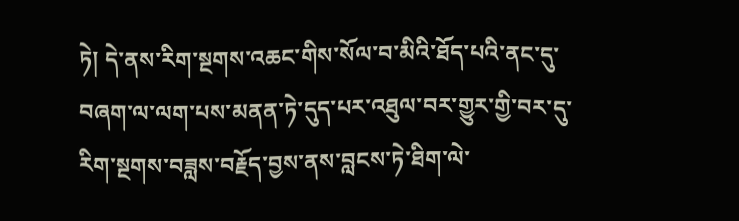ཏེ། དེ་ནས་རིག་སྔགས་འཆང་གིས་སོལ་བ་མིའི་ཐོད་པའི་ནང་དུ་བཞག་ལ་ལག་པས་མནན་ཏེ་དུད་པར་འཐུལ་བར་གྱུར་གྱི་བར་དུ་རིག་སྔགས་བཟླས་བརྗོད་བྱས་ནས་བླངས་ཏེ་ཐིག་ལེ་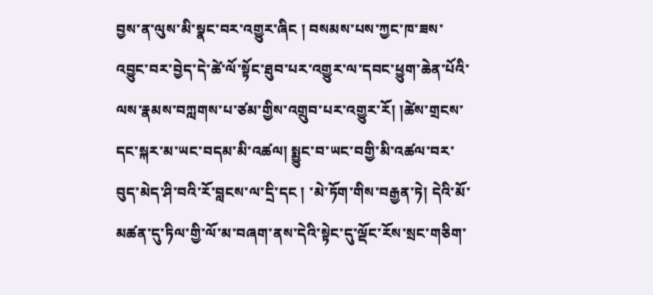བྱས་ན་ལུས་མི་སྣང་བར་འགྱུར་ཞིང ། བསམས་པས་ཀྱང་ཁ་ཟས་འབྱུང་བར་བྱེད་དེ་ཚེ་ལོ་སྟོང་ཐུབ་པར་འགྱུར་ལ་དབང་ཕྱུག་ཆེན་པོའི་ལས་རྣམས་བཀླགས་པ་ཙམ་གྱིས་འགྲུབ་པར་འགྱུར་རོ། །ཚེས་གྲངས་དང་སྐར་མ་ཡང་བདམ་མི་འཚལ། སྨྱུང་བ་ཡང་བགྱི་མི་འཚལ་བར་བུད་མེད་ཤི་བའི་རོ་བླངས་ལ་དྲི་དང ། ་མེ་ཏོག་གིས་བརྒྱན་ཏེ། དེའི་མོ་མཚན་དུ་ཏིལ་གྱི་ལོ་མ་བཞག་ནས་དེའི་སྟེང་དུ་ལྡོང་རོས་སྲང་གཅིག་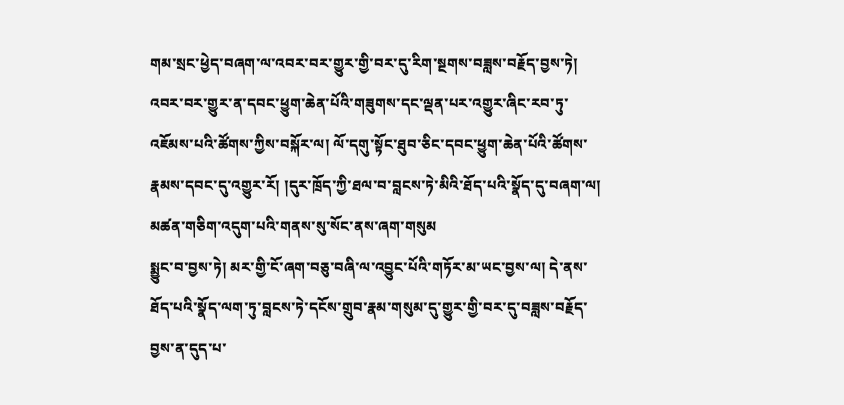གམ་སྲང་ཕྱེད་བཞག་ལ་འབར་བར་གྱུར་གྱི་བར་དུ་རིག་སྔགས་བཟླས་བརྗོད་བྱས་ཏེ། འབར་བར་གྱུར་ན་དབང་ཕྱུག་ཆེན་པོའི་གཟུགས་དང་ལྡན་པར་འགྱུར་ཞིང་རབ་ཏུ་འཇོམས་པའི་ཚོགས་ཀྱིས་བསྐོར་ལ། ལོ་དགུ་སྟོང་ཐུབ་ཅིང་དབང་ཕྱུག་ཆེན་པོའི་ཚོགས་རྣམས་དབང་དུ་འགྱུར་རོ། །དུར་ཁྲོད་ཀྱི་ཐལ་བ་བླངས་ཏེ་མིའི་ཐོད་པའི་སྣོད་དུ་བཞག་ལ། མཚན་གཅིག་འདུག་པའི་གནས་སུ་སོང་ནས་ཞག་གསུམ
སྨྱུང་བ་བྱས་ཏེ། མར་གྱི་ངོ་ཞག་བཅུ་བཞི་ལ་འབྱུང་པོའི་གཏོར་མ་ཡང་བྱས་ལ། དེ་ནས་ཐོད་པའི་སྣོད་ལག་ཏུ་བླངས་ཏེ་དངོས་གྲུབ་རྣམ་གསུམ་དུ་གྱུར་གྱི་བར་དུ་བཟླས་བརྗོད་བྱས་ན་དུད་པ་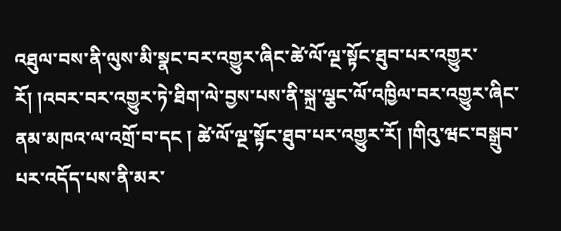འཐུལ་བས་ནི་ལུས་མི་སྣང་བར་འགྱུར་ཞིང་ཚེ་ལོ་ལྔ་སྟོང་ཐུབ་པར་འགྱུར་རོ། །འབར་བར་འགྱུར་ཏེ་ཐིག་ལེ་བྱས་པས་ནི་སྐྲ་ལྕང་ལོ་འཁྱིལ་བར་འགྱུར་ཞིང་ནམ་མཁའ་ལ་འགྲོ་བ་དང ། ཚེ་ལོ་ལྔ་སྟོང་ཐུབ་པར་འགྱུར་རོ། །གིའུ་ཝང་བསྒྲུབ་པར་འདོད་པས་ནི་མར་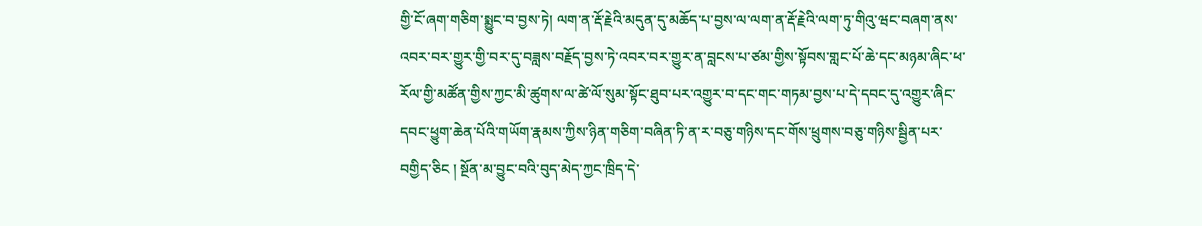གྱི་ངོ་ཞག་གཅིག་སྨྱུང་བ་བྱས་ཏེ། ལག་ན་རྡོ་རྗེའི་མདུན་དུ་མཆོད་པ་བྱས་ལ་ལག་ན་རྡོ་རྗེའི་ལག་ཏུ་གིའུ་ཝང་བཞག་ནས་འབར་བར་གྱུར་གྱི་བར་དུ་བཟླས་བརྗོད་བྱས་ཏེ་འབར་བར་གྱུར་ན་བླངས་པ་ཙམ་གྱིས་སྟོབས་གླང་པོ་ཆེ་དང་མཉམ་ཞིང་ཕ་རོལ་གྱི་མཚོན་གྱིས་ཀྱང་མི་ཚུགས་ལ་ཚེ་ལོ་སུམ་སྟོང་ཐུབ་པར་འགྱུར་བ་དང་གང་གཏམ་བྱས་པ་དེ་དབང་དུ་འགྱུར་ཞིང་དབང་ཕྱུག་ཆེན་པོའི་གཡོག་རྣམས་ཀྱིས་ཉིན་གཅིག་བཞིན་ཏི་ན་ར་བཅུ་གཉིས་དང་གོས་ཕྲུགས་བཅུ་གཉིས་སྦྱིན་པར་བགྱིད་ཅིང ། སྔོན་མ་བྱུང་བའི་བུད་མེད་ཀྱང་ཁྲིད་དེ་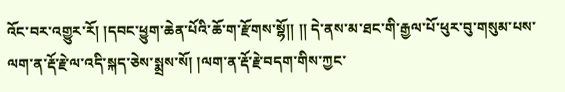འོང་བར་འགྱུར་རོ། །དབང་ཕྱུག་ཆེན་པོའི་ཆོ་ག་རྫོགས་སྷོ།། །། དེ་ནས་མ་ཐང་གི་རྒྱལ་པོ་ཕུར་བུ་གསུམ་པས་ལག་ན་རྡོ་རྗེ་ལ་འདི་སྐད་ཅེས་སྨྲས་སོ། །ལག་ན་རྡོ་རྗེ་བདག་གིས་ཀྱང་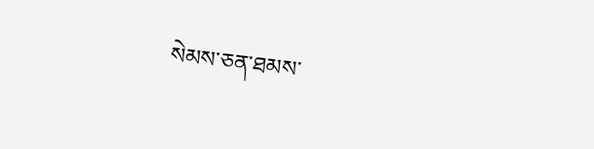སེམས་ཅན་ཐམས་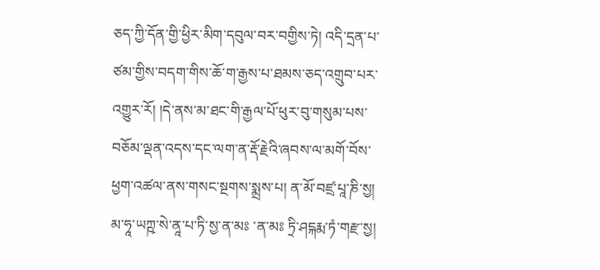ཅད་ཀྱི་དོན་གྱི་ཕྱིར་མིག་དབུལ་བར་བགྱིས་ཏེ། འདི་དྲན་པ་ཙམ་གྱིས་བདག་གིས་ཆོ་ག་རྒྱས་པ་ཐམས་ཅད་འགྲུབ་པར་འགྱུར་རོ། །དེ་ནས་མ་ཐང་གི་རྒྱལ་པོ་ཕུར་བུ་གསུམ་པས་བཅོམ་ལྡན་འདས་དང་ལག་ན་རྡོ་རྗེའི་ཞབས་ལ་མགོ་བོས་ཕྱག་འཚལ་ནས་གསང་སྔགས་སྨྲས་པ། ན་མོ་བཛྲ་པཱ་ཎི་སྱ། མ་ཧཱ་ཡཀྵ་སེ་ནཱ་པ་ཏི་སྱ་ན་མཿ ་ན་མཿ ཏྲི་ཤངྐརྨ་ཏཾ་གརྫ་སྱ།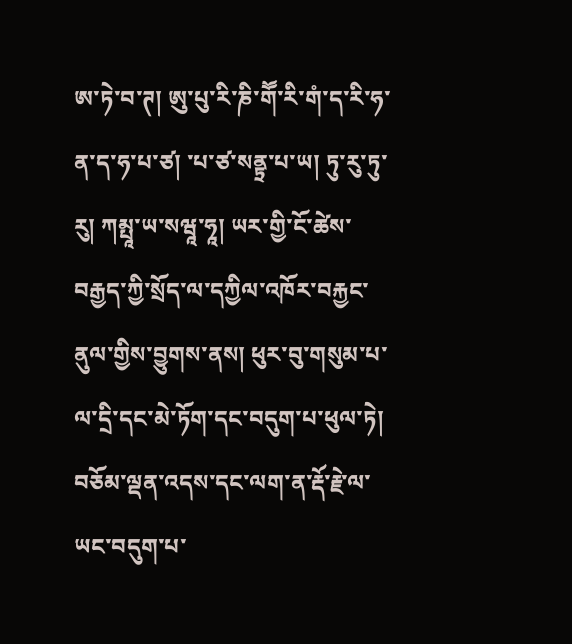ཨ་ཏེ་བ་ཊ། ཨུ་པུ་རི་ཎི་གཽ་རི་གཾ་ད་རི་ཧ་ན་ད་ཧ་པ་ཙ། ་པ་ཙ་སནྟྲ་པ་ཡ། ཏུ་རུ་ཏུ་རུ། ཀམྤཱ་ཡ་སཝཱ་ཧཱ། ཡར་གྱི་ངོ་ཚེས་བརྒྱད་ཀྱི་སྲོད་ལ་དཀྱིལ་འཁོར་བརྐྱང་ནུལ་གྱིས་བྱུགས་ནས། ཕུར་བུ་གསུམ་པ་ལ་དྲི་དང་མེ་ཏོག་དང་བདུག་པ་ཕུལ་ཏེ།
བཅོམ་ལྡན་འདས་དང་ལག་ན་རྡོ་རྗེ་ལ་ཡང་བདུག་པ་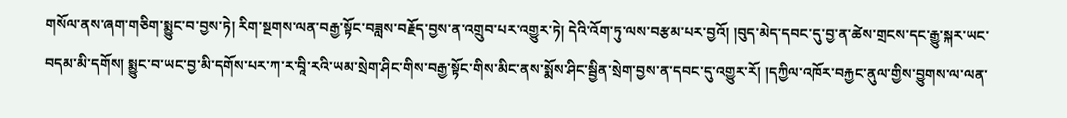གསོལ་ནས་ཞག་གཅིག་སྨྱུང་བ་བྱས་ཏེ། རིག་སྔགས་ལན་བརྒྱ་སྟོང་བཟླས་བརྗོད་བྱས་ན་འགྲུབ་པར་འགྱུར་ཏེ། དེའི་འོག་ཏུ་ལས་བརྩམ་པར་བྱའོ། །བུད་མེད་དབང་དུ་བྱ་ན་ཚེས་གྲངས་དང་རྒྱུ་སྐར་ཡང་བདམ་མི་དགོས། སྨྱུང་བ་ཡང་བྱ་མི་དགོས་པར་ཀ་ར་བཱི་རའི་ཡམ་སྲེག་ཤིང་གིས་བརྒྱ་སྟོང་གིས་མིང་ནས་སྨོས་ཤིང་སྦྱིན་སྲེག་བྱས་ན་དབང་དུ་འགྱུར་རོ། །དཀྱིལ་འཁོར་བརྐྱང་ནུལ་གྱིས་བྱུགས་ལ་ལན་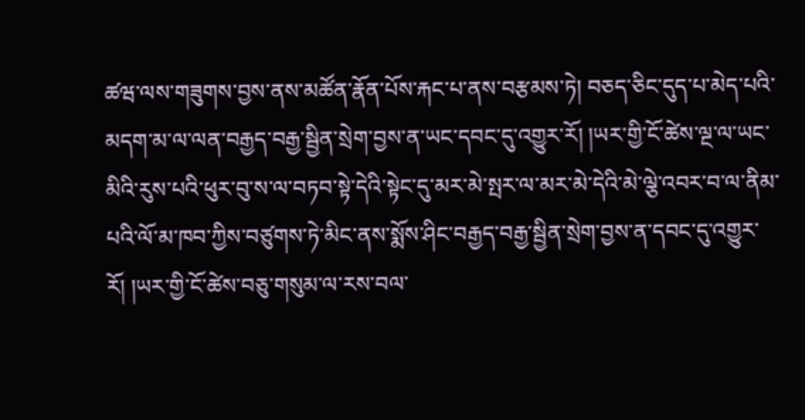ཚཝ་ལས་གཟུགས་བྱས་ནས་མཚོན་རྣོན་པོས་རྐང་པ་ནས་བརྩམས་ཏེ། བཅད་ཅིང་དུད་པ་མེད་པའི་མདག་མ་ལ་ལན་བརྒྱད་བརྒྱ་སྦྱིན་སྲེག་བྱས་ན་ཡང་དབང་དུ་འགྱུར་རོ། །ཡར་གྱི་ངོ་ཚེས་ལྔ་ལ་ཡང་མིའི་རུས་པའི་ཕུར་བུ་ས་ལ་བཏབ་སྟེ་དེའི་སྟེང་དུ་མར་མེ་སྤར་ལ་མར་མེ་དེའི་མེ་ལྕེ་འབར་བ་ལ་ནིམ་པའི་ལོ་མ་ཁབ་ཀྱིས་བཙུགས་ཏེ་མིང་ནས་སྨོས་ཤིང་བརྒྱད་བརྒྱ་སྦྱིན་སྲེག་བྱས་ན་དབང་དུ་འགྱུར་རོ། །ཡར་གྱི་ངོ་ཚེས་བཅུ་གསུམ་ལ་རས་བལ་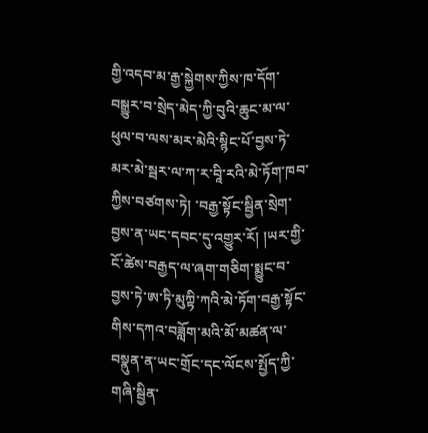གྱི་འདབ་མ་རྒྱ་སྐྱེགས་ཀྱིས་ཁ་དོག་བསྒྱུར་བ་སྲེད་མེད་ཀྱི་བུའི་ཆུང་མ་ལ་ཕུལ་བ་ལས་མར་མེའི་སྙིང་པོ་བྱས་ཏེ་མར་མེ་སྦར་ལ་ཀ་ར་བཱི་རའི་མེ་ཏོག་ཁབ་ཀྱིས་བཙགས་ཏེ། ་བརྒྱ་སྟོང་སྦྱིན་སྲེག་བྱས་ན་ཡང་དབང་དུ་འགྱུར་རོ། །ཡར་གྱི་ངོ་ཚེས་བརྒྱད་ལ་ཞག་གཅིག་སྨྱུང་བ་བྱས་ཏེ་ཨ་ཏི་མུཀྟི་ཀའི་མེ་ཏོག་བརྒྱ་སྟོང་གིས་དཀའ་བཟློག་མའི་མོ་མཚན་ལ་བསྣུན་ན་ཡང་གྲོང་དང་ལོངས་སྤྱོད་ཀྱི་གཞི་སྦྱིན་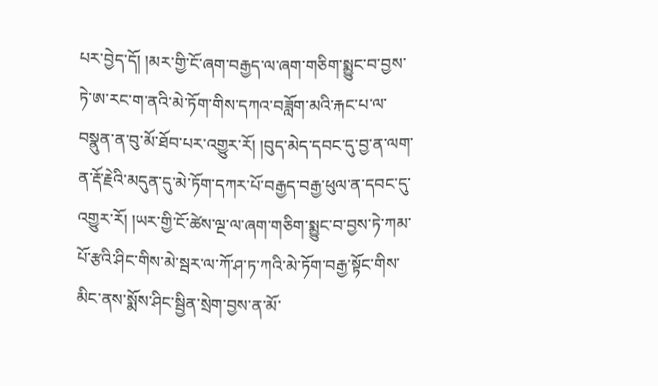པར་བྱེད་དོ། །མར་གྱི་ངོ་ཞག་བརྒྱད་ལ་ཞག་གཅིག་སྨྱུང་བ་བྱས་ཏེ་ཨ་རང་ག་ནའི་མེ་ཏོག་གིས་དཀའ་བཟློག་མའི་རྐང་པ་ལ་བསྣུན་ན་བུ་མོ་ཐོབ་པར་འགྱུར་རོ། །བུད་མེད་དབང་དུ་བྱ་ན་ལག་ན་རྡོ་རྗེའི་མདུན་དུ་མེ་ཏོག་དཀར་པོ་བརྒྱད་བརྒྱ་ཕུལ་ན་དབང་དུ་འགྱུར་རོ། །ཡར་གྱི་ངོ་ཚེས་ལྔ་ལ་ཞག་གཅིག་སྨྱུང་བ་བྱས་ཏེ་ཀམ་པོ་རྩའི་ཤིང་གིས་མེ་སྦར་ལ་ཀོ་ཤ་ཏ་ཀའི་མེ་ཏོག་བརྒྱ་སྟོང་གིས་མིང་ནས་སྨོས་ཤིང་སྦྱིན་སྲེག་བྱས་ན་མོ་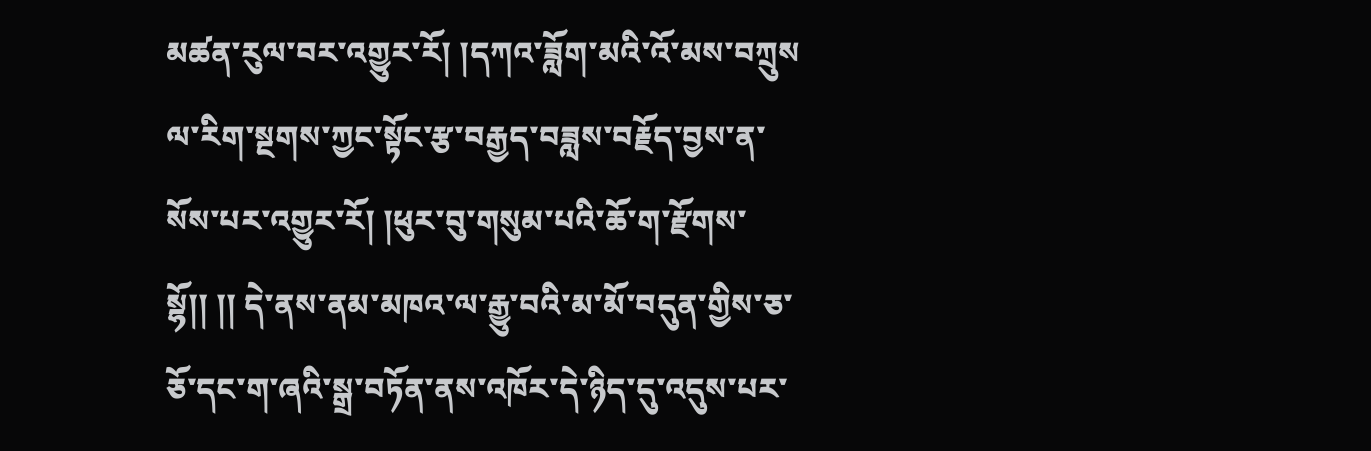མཚན་རུལ་བར་འགྱུར་རོ། །དཀའ་ཟློག་མའི་འོ་མས་བཀྲུས
ལ་རིག་སྔགས་ཀྱང་སྟོང་རྩ་བརྒྱད་བཟླས་བརྗོད་བྱས་ན་སོས་པར་འགྱུར་རོ། །ཕུར་བུ་གསུམ་པའི་ཆོ་ག་རྫོགས་སྷོ།། །། དེ་ནས་ནམ་མཁའ་ལ་རྒྱུ་བའི་མ་མོ་བདུན་གྱིས་ཅ་ཅོ་དང་ག་ཞའི་སྒྲ་བཏོན་ནས་འཁོར་དེ་ཉིད་དུ་འདུས་པར་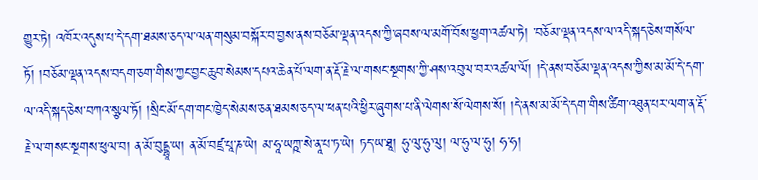གྱུར་ཏེ། འཁོར་འདུས་པ་དེ་དག་ཐམས་ཅད་ལ་ལན་གསུམ་བསྐོར་བ་བྱས་ནས་བཅོམ་ལྡན་འདས་ཀྱི་ཞབས་ལ་མགོ་བོས་ཕྱག་འཚལ་ཏེ། ་བཅོམ་ལྡན་འདས་ལ་འདི་སྐད་ཅེས་གསོལ་ཏོ། །བཅོམ་ལྡན་འདས་བདག་ཅག་གིས་ཀྱང་བྱང་ཆུབ་སེམས་དཔའ་ཆེན་པོ་ལག་ན་རྡོ་རྗེ་ལ་གསང་སྔགས་ཀྱི་ཤས་འབུལ་བར་འཚལ་ལོ། །དེ་ནས་བཅོམ་ལྡན་འདས་ཀྱིས་མ་མོ་དེ་དག་ལ་འདི་སྐད་ཅེས་བཀའ་སྩལ་ཏོ། །སྲིང་མོ་དག་གང་ཁྱེད་སེམས་ཅན་ཐམས་ཅད་ལ་ཕན་པའི་ཕྱིར་ཞུགས་པ་ནི་ལེགས་སོ་ལེགས་སོ། །དེ་ནས་མ་མོ་དེ་དག་གིས་ཚིག་འཐུན་པར་ལག་ན་རྡོ་རྗེ་ལ་གསང་སྔགས་ཕུལ་བ། ན་མོ་བུདྡྷཱ་ཡ། ན་མོ་བཛྲ་པཱ་ཎ་ཡེ། མ་ཧཱ་ཡཀྵ་སེ་ནཱ་པ་ཏ་ཡེ། ཏད་ཡ་ཐཱ། ཧུ་ལུ་ཧུ་ལུ། ལ་ཧུ་ལ་ཧུ། ཧ་ཧ།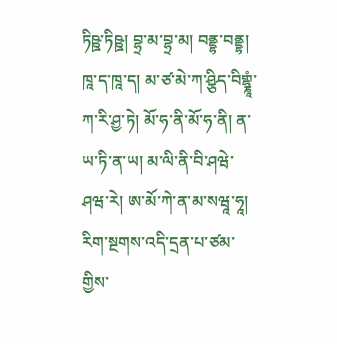ཏིཥྛ་ཏིཥྛ། བྷྲ་མ་བྷྲ་མ། བནྡྷ་བནྡྷ། ཁཱ་ད་ཁཱ་ད། མ་ཙ་མེ་ཀ་ཤྩིད་བིགྷྣཱཾ་ཀ་རི་ཤྱ་ཏེ། མོ་ཧ་ནི་མོ་ཧ་ནི། ན་ཡ་ཏི་ན་ཡ། མ་ལི་ནི་བི་ཤཝེ་ཤཝ་རེ། ཨ་མོ་ཀེ་ན་མ་སཝཱ་ཧཱ། རིག་སྔགས་འདི་དྲན་པ་ཙམ་གྱིས་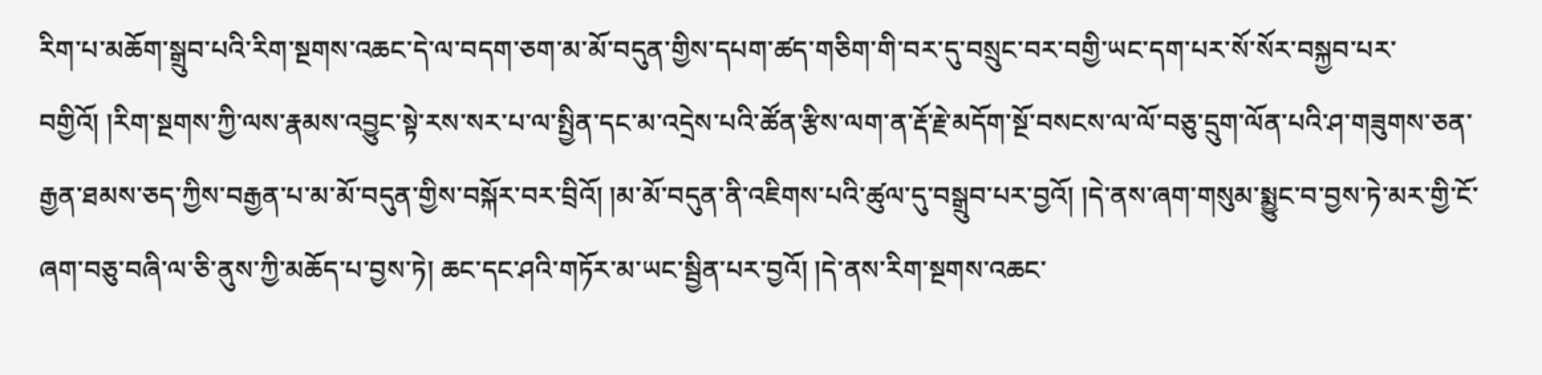རིག་པ་མཆོག་སྒྲུབ་པའི་རིག་སྔགས་འཆང་དེ་ལ་བདག་ཅག་མ་མོ་བདུན་གྱིས་དཔག་ཚད་གཅིག་གི་བར་དུ་བསྲུང་བར་བགྱི་ཡང་དག་པར་སོ་སོར་བསྐྱབ་པར་བགྱིའོ། །རིག་སྔགས་ཀྱི་ལས་རྣམས་འབྱུང་སྟེ་རས་སར་པ་ལ་སྤྱིན་དང་མ་འདྲེས་པའི་ཚོན་རྩིས་ལག་ན་རྡོ་རྗེ་མདོག་སྔོ་བསངས་ལ་ལོ་བཅུ་དྲུག་ལོན་པའི་ཤ་གཟུགས་ཅན་རྒྱན་ཐམས་ཅད་ཀྱིས་བརྒྱན་པ་མ་མོ་བདུན་གྱིས་བསྐོར་བར་བྲིའོ། །མ་མོ་བདུན་ནི་འཇིགས་པའི་ཚུལ་དུ་བསྒྲུབ་པར་བྱའོ། །དེ་ནས་ཞག་གསུམ་སྨྱུང་བ་བྱས་ཏེ་མར་གྱི་ངོ་ཞག་བཅུ་བཞི་ལ་ཅི་ནུས་ཀྱི་མཆོད་པ་བྱས་ཏེ། ཆང་དང་ཤའི་གཏོར་མ་ཡང་སྦྱིན་པར་བྱའོ། །དེ་ནས་རིག་སྔགས་འཆང་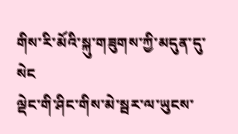གིས་རི་མོའི་སྐུ་གཟུགས་ཀྱི་མདུན་དུ་སེང
ལྡེང་གི་ཤིང་གིས་མེ་སྦར་ལ་ཡུངས་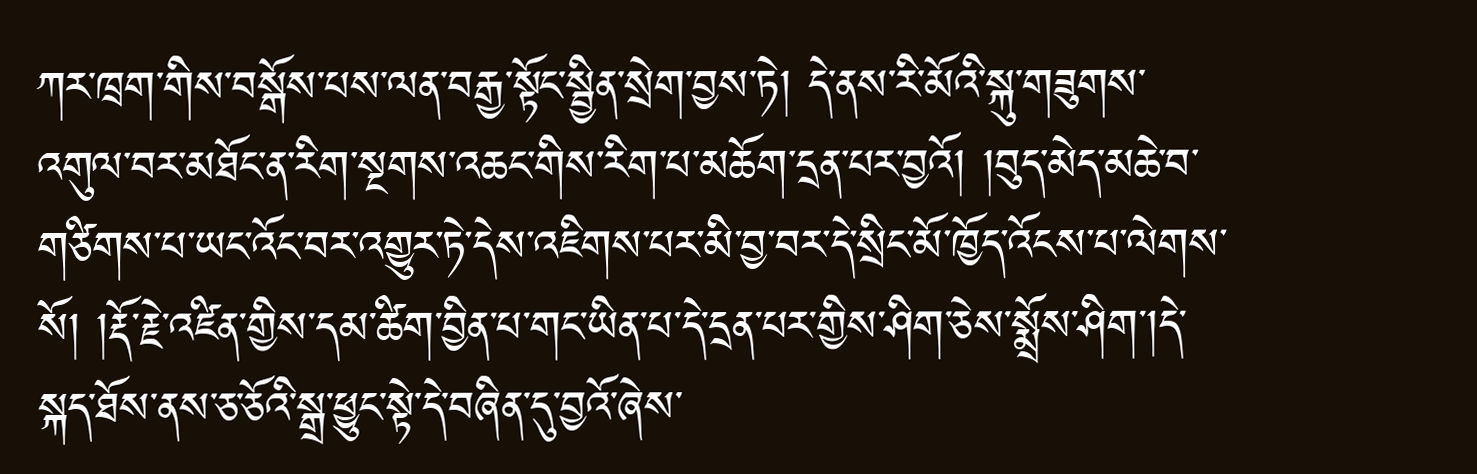ཀར་ཁྲག་གིས་བསྒོས་པས་ལན་བརྒྱ་སྟོང་སྦྱིན་སྲེག་བྱས་ཏེ། དེ་ནས་རི་མོའི་སྐུ་གཟུགས་འགུལ་བར་མཐོང་ན་རིག་སྔགས་འཆང་གིས་རིག་པ་མཆོག་དྲན་པར་བྱའོ། །བུད་མེད་མཆེ་བ་གཙིགས་པ་ཡང་འོང་བར་འགྱུར་ཏེ་དེས་འཇིགས་པར་མི་བྱ་བར་དེ་སྲིང་མོ་ཁྱོད་འོངས་པ་ལེགས་སོ། །རྡོ་རྗེ་འཛིན་གྱིས་དམ་ཚིག་བྱིན་པ་གང་ཡིན་པ་དེ་དྲན་པར་གྱིས་ཤིག་ཅེས་སྨྲོས་ཤིག་།དེ་སྐད་ཐོས་ནས་ཅ་ཅོའི་སྒྲ་ཕྱུང་སྟེ་དེ་བཞིན་དུ་བྱའོ་ཞེས་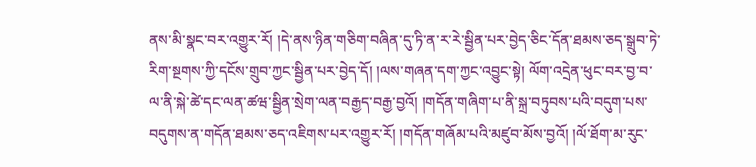ནས་མི་སྣང་བར་འགྱུར་རོ། །དེ་ནས་ཉིན་གཅིག་བཞིན་དུ་ཏི་ན་ར་རེ་སྦྱིན་པར་བྱེད་ཅིང་དོན་ཐམས་ཅད་སྒྲུབ་ཏེ་རིག་སྔགས་ཀྱི་དངོས་གྲུབ་ཀྱང་སྦྱིན་པར་བྱེད་དོ། །ལས་གཞན་དག་ཀྱང་འབྱུང་སྟེ། ལོག་འདྲེན་ཕུང་བར་བྱ་བ་ལ་ནི་སྐེ་ཚེ་དང་ལན་ཚཝ་སྦྱིན་སྲེག་ལན་བརྒྱད་བརྒྱ་བྱའོ། །གདོན་གཞིག་པ་ནི་སྐྲ་བཏུབས་པའི་བདུག་པས་བདུགས་ན་གདོན་ཐམས་ཅད་འཇིགས་པར་འགྱུར་རོ། །གདོན་གཞོམ་པའི་མཛུབ་མོས་བྱའོ། །ལོ་ཐོག་མ་རུང་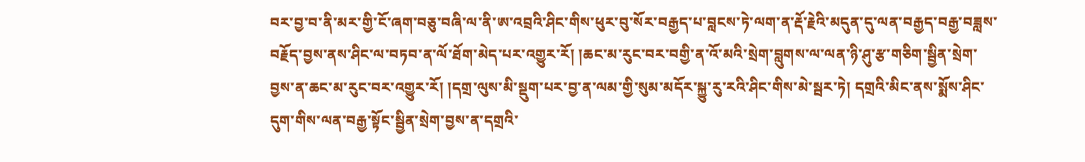བར་བྱ་བ་ནི་མར་གྱི་ངོ་ཞག་བཅུ་བཞི་ལ་ནི་ཨ་འབྲའི་ཤིང་གིས་ཕུར་བུ་སོར་བརྒྱད་པ་བླངས་ཏེ་ལག་ན་རྡོ་རྗེའི་མདུན་དུ་ལན་བརྒྱད་བརྒྱ་བཟླས་བརྗོད་བྱས་ནས་ཤིང་ལ་བཏབ་ན་ལོ་ཐོག་མེད་པར་འགྱུར་རོ། །ཆང་མ་རུང་བར་བགྱི་ན་འོ་མའི་སྲེག་བླུགས་ལ་ལན་ཉི་ཤུ་རྩ་གཅིག་སྦྱིན་སྲེག་བྱས་ན་ཆང་མ་རུང་བར་འགྱུར་རོ། །དགྲ་ལུས་མི་སྡུག་པར་བྱ་ན་ལམ་གྱི་སུམ་མདོར་སྐྱུ་རུ་རའི་ཤིང་གིས་མེ་སྦར་ཏེ། དགྲའི་མིང་ནས་སྨོས་ཤིང་དུག་གིས་ལན་བརྒྱ་སྟོང་སྦྱིན་སྲེག་བྱས་ན་དགྲའི་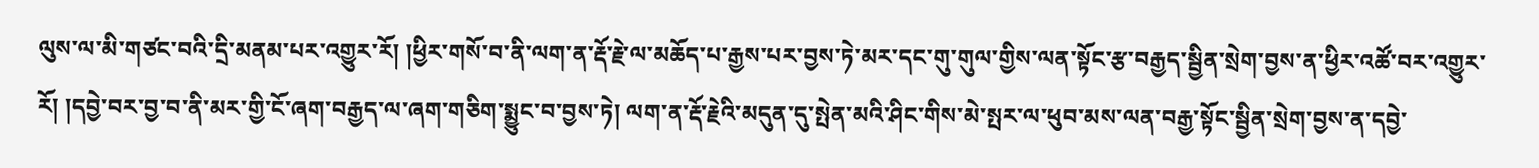ལུས་ལ་མི་གཙང་བའི་དྲི་མནམ་པར་འགྱུར་རོ། །ཕྱིར་གསོ་བ་ནི་ལག་ན་རྡོ་རྗེ་ལ་མཆོད་པ་རྒྱས་པར་བྱས་ཏེ་མར་དང་གུ་གུལ་གྱིས་ལན་སྟོང་རྩ་བརྒྱད་སྦྱིན་སྲེག་བྱས་ན་ཕྱིར་འཚོ་བར་འགྱུར་རོ། །དབྱེ་བར་བྱ་བ་ནི་མར་གྱི་ངོ་ཞག་བརྒྱད་ལ་ཞག་གཅིག་སྨྱུང་བ་བྱས་ཏེ། ལག་ན་རྡོ་རྗེའི་མདུན་དུ་སྤེན་མའི་ཤིང་གིས་མེ་སྤར་ལ་ཕུབ་མས་ལན་བརྒྱ་སྟོང་སྦྱིན་སྲེག་བྱས་ན་དབྱེ་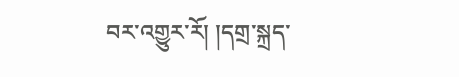བར་འགྱུར་རོ། །དགྲ་སྐྲད་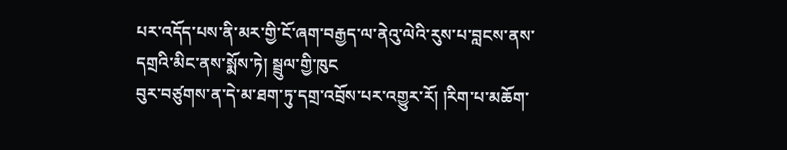པར་འདོད་པས་ནི་མར་གྱི་ངོ་ཞག་བརྒྱད་ལ་ནེའུ་ལེའི་རུས་པ་བླངས་ནས་དགྲའི་མིང་ནས་སྨོས་ཏེ། སྦྲུལ་གྱི་ཁུང
བུར་བཙུགས་ན་དེ་མ་ཐག་ཏུ་དགྲ་འབྲོས་པར་འགྱུར་རོ། །རིག་པ་མཆོག་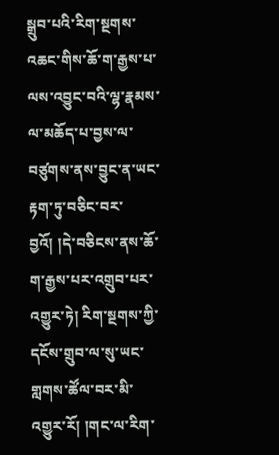སྒྲུབ་པའི་རིག་སྔགས་འཆང་གིས་ཆོ་ག་རྒྱས་པ་ལས་འབྱུང་བའི་ལྷ་རྣམས་ལ་མཆོད་པ་བྱས་ལ་བཙུགས་ནས་བྱུང་ན་ཡང་རྟག་ཏུ་བཅིང་བར་བྱའོ། །དེ་བཅིངས་ནས་ཆོ་ག་རྒྱས་པར་འགྲུབ་པར་འགྱུར་ཏེ། རིག་སྔགས་ཀྱི་དངོས་གྲུབ་ལ་སུ་ཡང་གླགས་ཚོལ་བར་མི་འགྱུར་རོ། །གང་ལ་རིག་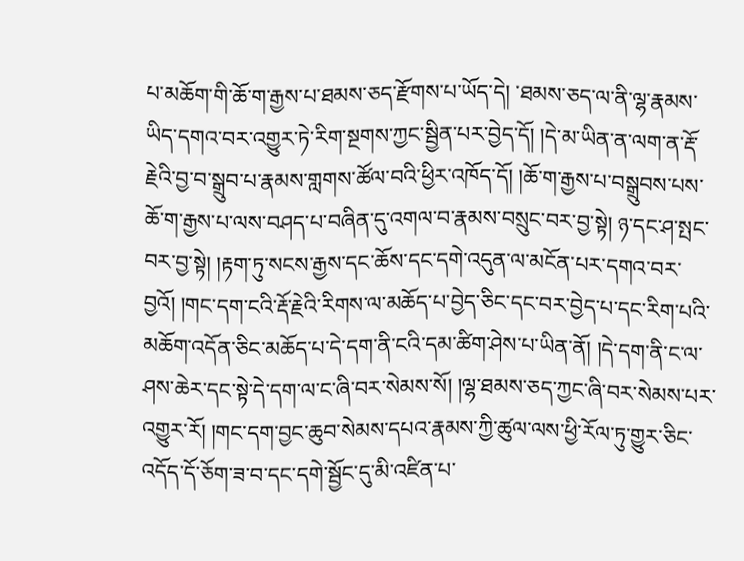པ་མཆོག་གི་ཆོ་ག་རྒྱས་པ་ཐམས་ཅད་རྫོགས་པ་ཡོད་དེ། ་ཐམས་ཅད་ལ་ནི་ལྷ་རྣམས་ཡིད་དགའ་བར་འགྱུར་ཏེ་རིག་སྔགས་ཀྱང་སྦྱིན་པར་བྱེད་དོ། །དེ་མ་ཡིན་ན་ལག་ན་རྡོ་རྗེའི་བྱ་བ་སྒྲུབ་པ་རྣམས་གླགས་ཚོལ་བའི་ཕྱིར་འཁོད་དོ། །ཆོ་ག་རྒྱས་པ་བསྒྲུབས་པས་ཆོ་ག་རྒྱས་པ་ལས་བཤད་པ་བཞིན་དུ་འགལ་བ་རྣམས་བསྲུང་བར་བྱ་སྟེ། ཉ་དང་ཤ་སྤང་བར་བྱ་སྟེ། །རྟག་ཏུ་སངས་རྒྱས་དང་ཆོས་དང་དགེ་འདུན་ལ་མངོན་པར་དགའ་བར་བྱའོ། །གང་དག་ངའི་རྡོ་རྗེའི་རིགས་ལ་མཆོད་པ་བྱེད་ཅིང་དང་བར་བྱེད་པ་དང་རིག་པའི་མཆོག་འདོན་ཅིང་མཆོད་པ་དེ་དག་ནི་ངའི་དམ་ཚིག་ཤེས་པ་ཡིན་ནོ། །དེ་དག་ནི་ང་ལ་ཤས་ཆེར་དང་སྟེ་དེ་དག་ལ་ང་ཞི་བར་སེམས་སོ། །ལྷ་ཐམས་ཅད་ཀྱང་ཞི་བར་སེམས་པར་འགྱུར་རོ། །གང་དག་བྱང་ཆུབ་སེམས་དཔའ་རྣམས་ཀྱི་ཚུལ་ལས་ཕྱི་རོལ་ཏུ་གྱུར་ཅིང་འདོད་དོ་ཅོག་ཟ་བ་དང་དགེ་སྦྱོང་དུ་མི་འཛིན་པ་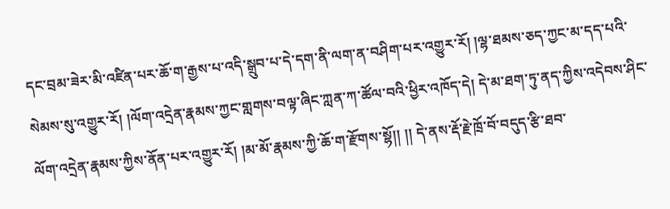དང་བྲམ་ཟེར་མི་འཛིན་པར་ཆོ་ག་རྒྱས་པ་འདི་སྒྲུབ་པ་དེ་དག་ནི་ལག་ན་བཤིག་པར་འགྱུར་རོ། །ལྷ་ཐམས་ཅད་ཀྱང་མ་དད་པའི་སེམས་སུ་འགྱུར་རོ། །ལོག་འདྲེན་རྣམས་ཀྱང་གླགས་བལྟ་ཞིང་ཀླན་ཀ་ཚོལ་བའི་ཕྱིར་འཁོད་དེ། དེ་མ་ཐག་ཏུ་ནད་ཀྱིས་འདེབས་ཤིང་ལོག་འདྲེན་རྣམས་ཀྱིས་ནོན་པར་འགྱུར་རོ། །མ་མོ་རྣམས་ཀྱི་ཆོ་ག་རྫོགས་སྷོ།། །། དེ་ནས་རྡོ་རྗེ་ཁྲོ་བོ་བདུད་རྩི་ཐབ་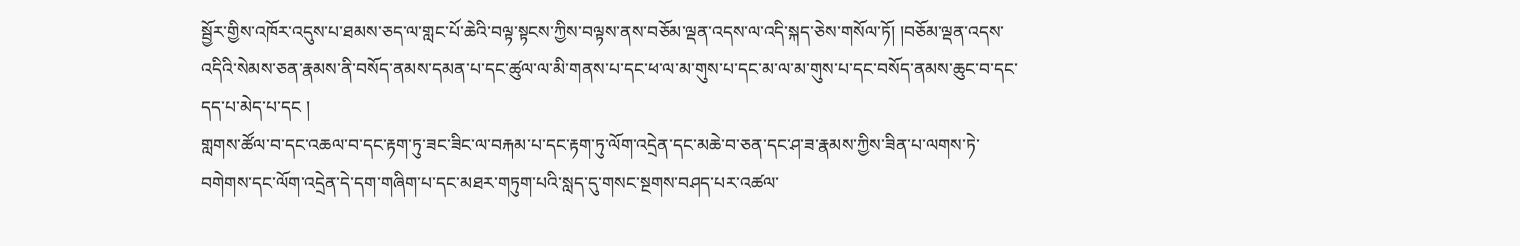སྦྱོར་གྱིས་འཁོར་འདུས་པ་ཐམས་ཅད་ལ་གླང་པོ་ཆེའི་བལྟ་སྟངས་ཀྱིས་བལྟས་ནས་བཅོམ་ལྡན་འདས་ལ་འདི་སྐད་ཅེས་གསོལ་ཏོ། །བཅོམ་ལྡན་འདས་འདིའི་སེམས་ཅན་རྣམས་ནི་བསོད་ནམས་དམན་པ་དང་ཚུལ་ལ་མི་གནས་པ་དང་ཕ་ལ་མ་གུས་པ་དང་མ་ལ་མ་གུས་པ་དང་བསོད་ནམས་ཆུང་བ་དང་དད་པ་མེད་པ་དང །
གླགས་ཚོལ་བ་དང་འཆལ་བ་དང་རྟག་ཏུ་ཟང་ཟིང་ལ་བརྐམ་པ་དང་རྟག་ཏུ་ལོག་འདྲེན་དང་མཆེ་བ་ཅན་དང་ཤ་ཟ་རྣམས་ཀྱིས་ཟིན་པ་ལགས་ཏེ་བགེགས་དང་ལོག་འདྲེན་དེ་དག་གཞིག་པ་དང་མཐར་གཏུག་པའི་སླད་དུ་གསང་སྔགས་བཤད་པར་འཚལ་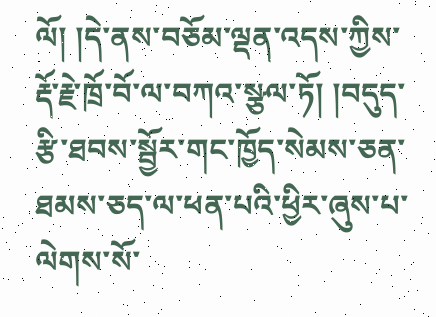ལོ། །དེ་ནས་བཅོམ་ལྡན་འདས་ཀྱིས་རྡོ་རྗེ་ཁྲོ་བོ་ལ་བཀའ་སྩལ་ཏོ། །བདུད་རྩི་ཐབས་སྦྱོར་གང་ཁྱོད་སེམས་ཅན་ཐམས་ཅད་ལ་ཕན་པའི་ཕྱིར་ཞུས་པ་ལེགས་སོ་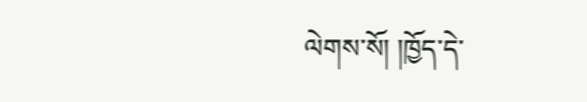ལེགས་སོ། །ཁྱོད་དེ་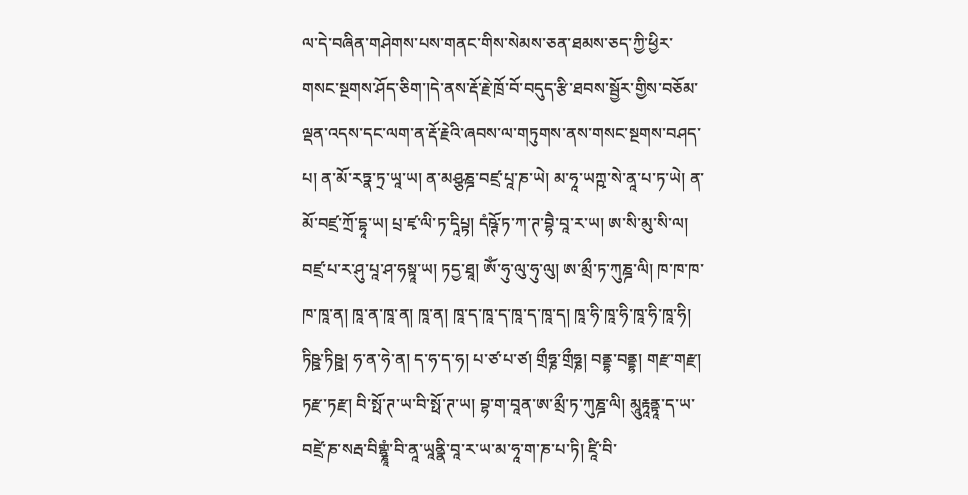ལ་དེ་བཞིན་གཤེགས་པས་གནང་གིས་སེམས་ཅན་ཐམས་ཅད་ཀྱི་ཕྱིར་གསང་སྔགས་ཤོད་ཅིག་།དེ་ནས་རྡོ་རྗེ་ཁྲོ་བོ་བདུད་རྩི་ཐབས་སྦྱོར་གྱིས་བཅོམ་ལྡན་འདས་དང་ལག་ན་རྡོ་རྗེའི་ཞབས་ལ་གཏུགས་ནས་གསང་སྔགས་བཤད་པ། ན་མོ་རཏྣ་ཏྲ་ཡཱ་ཡ། ན་མཤྩཎྜ་བཛྲ་པཱ་ཎ་ཡེ། མ་ཧཱ་ཡཀྵ་སེ་ནཱ་པ་ཏ་ཡེ། ན་མོ་བཛྲ་ཀྲོ་དྷཱ་ཡ། པྲ་ཛྭ་ལི་ཏ་དཱིཔྟ། དཾཥྚོ་ཏ་ཀ་ཊ་བྷཻ་བཱ་ར་ཡ། ཨ་སི་མུ་སི་ལ། བཛྲ་པ་ར་ཤུ་པཱ་ཤ་ཧསྟཱ་ཡ། ཏདྱ་ཐཱ། ཨོཾ་ཧུ་ལུ་ཧུ་ལུ། ཨ་མྲྀ་ཏ་ཀུཎྜ་ལི། ཁ་ཁ་ཁ་ཁ་ཁཱ་ན། ཁཱ་ན་ཁཱ་ན། ཁཱ་ན། ཁཱ་ད་ཁཱ་ད་ཁཱ་ད་ཁཱ་ད། ཁཱ་ཧི་ཁཱ་ཧི་ཁཱ་ཧི་ཁཱ་ཧི། ཏིཥྛ་ཏིཥྛ། ཧ་ན་ཧེ་ན། ད་ཧ་ད་ཧ། པ་ཙ་པ་ཙ། གྲྀཧྞ་གྲྀཧྞ། བནྡྷ་བནྡྷ། གརྫ་གརྫ། ཏརྫ་ཏརྫ། བི་སྥོ་ཊ་ཡ་བི་སྥོ་ཊ་ཡ། བྷ་ག་བཱན་ཨ་མྲྀ་ཏ་ཀུཎྜ་ལི། མཱུརྟཱནྟཱ་ད་ཡ་བཛྲེ་ཎ་སརྦ་བིགྷྣཱཾ་བི་ནཱ་ཡཱནྣི་བཱ་ར་ཡ་མ་ཧཱ་ག་ཎ་པ་ཏི། ཛཱི་བི་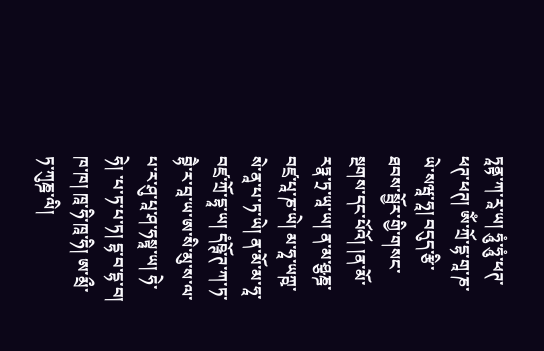ཏཱནྟ་ཀ་རཱ་ཡ། ཧཱུཾ་ཧཱུཾ་ཕཊ་ཕཊ་ཕཊ། ཨོཾ་ཀྲོ་དྷ་གཱ་ཎ་ཡེ་སཝཱ་ཧཱ། བདུད་རྩི་ཐབས་སྦྱོར་གྱི་གསང་སྔགས་དང་པོའོ། །ན་མོ་རཏྣ་ཏྲ་ཡཱ་ཡ། ན་མ་ཤྩཎྜ་བཛྲ་པཱ་ཎ་ཡེ། མ་ཧཱ་ཡཀྵ་སེ་ནཱ་པ་ཏ་ཡེ། ན་མོ་མ་ཧཱ་བཛྲ་ཀྲོ་དྷཱ་ཡ། དཾཥྚོ་ཊ་ཀ་ཏ་བྷཻ་ར་བཱ་ཡ་ཨ་སི་མུ་ས་ལ་པ་ར་ཤུ་པཱ་ཤ་ཧསྟཱ་ཡ། ཧེ་ཧེ། ་པ་ཏ་པ་ཏ། དྷ་བ་དྷ་བ། ཁ་ཁ། ཁཱ་ཧི་ཁཱ་ཧི། ཨ་མྲྀ་ཏ་ཀུཎྜ་ལི།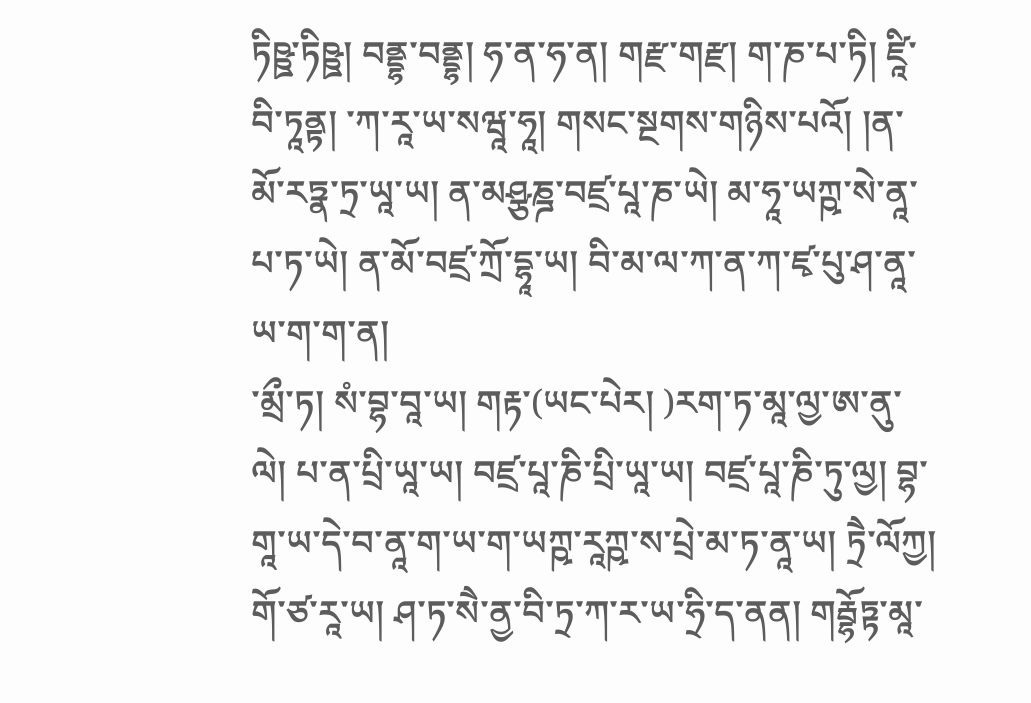ཏིཥྛ་ཏིཥྛ། བནྡྷ་བནྡྷ། ཧ་ན་ཧ་ན། གརྫ་གརྫ། ག་ཎ་པ་ཏི། ཛཱི་བི་ཏཱནྟ། ་ཀ་རཱ་ཡ་སཝཱ་ཧཱ། གསང་སྔགས་གཉིས་པའོ། །ན་མོ་རཏྣ་ཏྲ་ཡཱ་ཡ། ན་མཤྩཎྜ་བཛྲ་པཱ་ཎ་ཡེ། མ་ཧཱ་ཡཀྵ་སེ་ནཱ་པ་ཏ་ཡེ། ན་མོ་བཛྲ་ཀྲོ་དྷཱ་ཡ། བི་མ་ལ་ཀ་ན་ཀ་ཛྭ་པུ་ཤ་ནཱ་ཡ་ག་ག་ན།
་མྲྀ་ཏ། སཾ་བྷ་བཱ་ཡ། གརྟ་(ཡང་པེར། )རག་ཏ་མཱ་ལྱ་ཨ་ནུ་ལེ། པ་ན་པྲི་ཡཱ་ཡ། བཛྲ་པཱ་ཎི་པྲི་ཡཱ་ཡ། བཛྲ་པཱ་ཎི་ཏུ་ལྱ། བྷ་གཱ་ཡ་དེ་བ་ནཱ་ག་ཡ་ག་ཡཀྵ་རཱཀྵ་ས་པྲེ་མ་ཏ་ནཱ་ཡ། ཏྲཻ་ལོཀྱ། གོ་ཙ་རཱ་ཡ། ཤ་ཏ་སཻ་ནྱ་བི་ཏྲ་ཀ་ར་ཡ་ཧྲི་ད་ནན། གརྦྷོཏྟ་མཱ་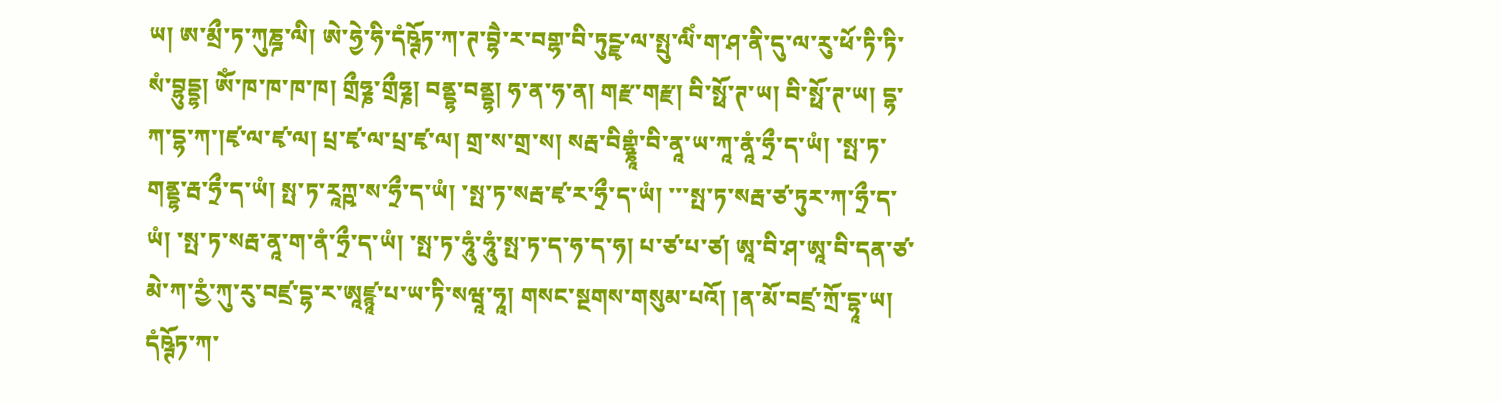ཡ། ཨ་མྲྀ་ཏ་ཀུཎྜ་ལི། ཨེ་ཧྱེ་ཧི་དཾཥྚོཏ་ཀ་ཊ་བྷཻ་ར་བགྷ་བི་ཏུངྫྭ་ལ་སྤུ་ལིཾ་ག་ཤ་ནི་དུ་ལ་རུ་ཕོ་ཏི་ཏི་སཾ་བྷུདྡྷ། ཨོཾ་ཁ་ཁ་ཁ་ཁ། གྲྀཧྞ་གྲྀཧྞ། བནྡྷ་བནྡྷ། ཧ་ན་ཧ་ན། གརྫ་གརྫ། བི་སྥོ་ཊ་ཡ། བི་སྥོ་ཊ་ཡ། དྷ་ཀ་དྷ་ཀ་།ཛྭ་ལ་ཛྭ་ལ། པྲ་ཛྭ་ལ་པྲ་ཛྭ་ལ། གྲ་ས་གྲ་ས། སརྦ་བིགྷྣཱཾ་བི་ནཱ་ཡ་ཀཱ་ནཱཾ་ཧྲྀ་ད་ཡཾ། ་སྤ་ཏ་གནྡྷ་རྦ་ཧྲྀ་ད་ཡཾ། སྤ་ཏ་རཱཀྵ་ས་ཧྲྀ་ད་ཡཾ། ་སྤ་ཏ་སརྦ་ཛྭ་ར་ཧྲྀ་ད་ཡཾ། ་་་སྤ་ཏ་སརྦ་ཙ་ཏུར་ཀ་ཧྲྀ་ད་ཡཾ། ་སྤ་ཏ་སརྦ་ནཱ་ག་ནཾ་ཧྲྀ་ད་ཡཾ། ་སྤ་ཏ་ཧཱུཾ་ཧཱུཾ་སྤ་ཏ་ད་ཧ་ད་ཧ། པ་ཙ་པ་ཙ། ཨཱ་བི་ཤ་ཨཱ་བི་དན་ཙ་མེ་ཀ་རྱཾ་ཀུ་རུ་བཛྲ་དྷ་ར་ཨཱཛྙཱ་པ་ཡ་ཏི་སཝཱ་ཧཱ། གསང་སྔགས་གསུམ་པའོ། །ན་མོ་བཛྲ་ཀྲོ་དྷཱ་ཡ། དཾཥྚོཏ་ཀ་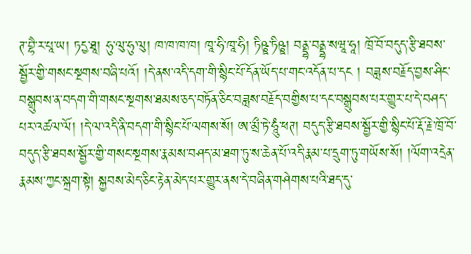ཊ་བྷཻ་ར་པཱ་ཡ། ཏདྱ་ཐཱ། ཧུ་ལུ་ཧུ་ལུ། ཁ་ཁ་ཁ་ཁ། ཁཱ་ཧི་ཁཱ་ཧི། ཏིཥྛ་ཏིཥྛ། བནྡྷ་བནྡྷ་སཝཱ་ཧཱ། ཁྲོ་བོ་བདུད་རྩི་ཐབས་སྦྱོར་གྱི་གསང་སྔགས་བཞི་པའོ། །དེ་ནས་འདི་དག་གི་སྙིང་པོ་དོན་ཡོད་པ་གང་འདོན་པ་དང ། བཟླས་བརྗོད་བྱས་ཤིང་བསྒྲུབས་ན་བདག་གི་གསང་སྔགས་ཐམས་ཅད་བཏོན་ཅིང་བཟླས་བརྗོད་བགྱིས་པ་དང་བསྒྲུབས་པར་གྱུར་པ་དེ་བཤད་པར་འཚལ་ལོ། །དེ་ལ་འདི་ནི་བདག་གི་སྙིང་པོ་ལགས་སོ། ཨ་མྲྀ་ཏེ་ཧཱུཾ་ཕཊ། བདུད་རྩི་ཐབས་སྦྱོར་གྱི་སྙིང་པོ་རྡོ་རྗེ་ཁྲོ་བོ་བདུད་རྩི་ཐབས་སྦྱོར་གྱི་གསང་སྔགས་རྣམས་བཤད་མ་ཐག་ཏུ་ས་ཆེན་པོ་འདི་རྣམ་པ་དྲུག་ཏུ་གཡོས་སོ། །ལོག་འདྲེན་རྣམས་ཀྱང་སྐྲག་སྟེ། སྐྱབས་མེད་ཅིང་རྟེན་མེད་པར་གྱུར་ནས་དེ་བཞིན་གཤེགས་པའི་ཐད་དུ་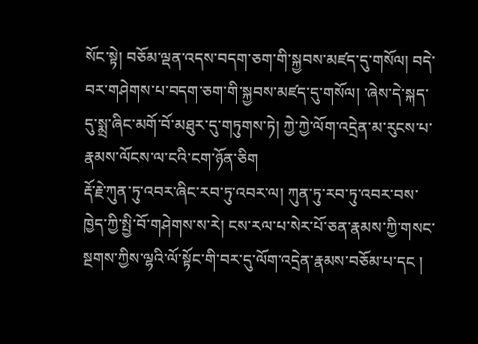སོང་སྟེ། བཅོམ་ལྡན་འདས་བདག་ཅག་གི་སྐྱབས་མཛད་དུ་གསོལ། བདེ་བར་གཤེགས་པ་བདག་ཅག་གི་སྐྱབས་མཛད་དུ་གསོལ། ་ཞེས་དེ་སྐད་དུ་སྨྲ་ཞིང་མགོ་བོ་མཐུར་དུ་གཏུགས་ཏེ། ཀྱེ་ཀྱེ་ལོག་འདྲེན་མ་རུངས་པ་རྣམས་ལོངས་ལ་ངའི་ངག་ཉོན་ཅིག
རྡོ་རྗེ་ཀུན་ཏུ་འབར་ཞིང་རབ་ཏུ་འབར་ལ། ཀུན་ཏུ་རབ་ཏུ་འབར་བས་ཁྱེད་ཀྱི་སྤྱི་བོ་གཤེགས་ས་རེ། ངས་རལ་པ་སེར་པོ་ཅན་རྣམས་ཀྱི་གསང་སྔགས་ཀྱིས་ལྷའི་ལོ་སྟོང་གི་བར་དུ་ལོག་འདྲེན་རྣམས་བཅོམ་པ་དང །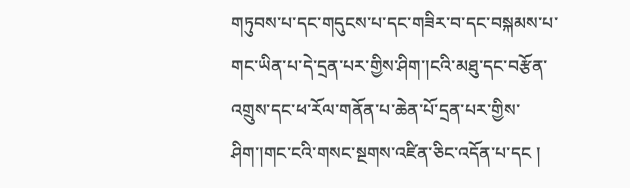གཏུབས་པ་དང་གདུངས་པ་དང་གཟིར་བ་དང་བསྐམས་པ་གང་ཡིན་པ་དེ་དྲན་པར་གྱིས་ཤིག་།ངའི་མཐུ་དང་བརྩོན་འགྲུས་དང་ཕ་རོལ་གནོན་པ་ཆེན་པོ་དྲན་པར་གྱིས་ཤིག་།གང་ངའི་གསང་སྔགས་འཛིན་ཅིང་འདོན་པ་དང །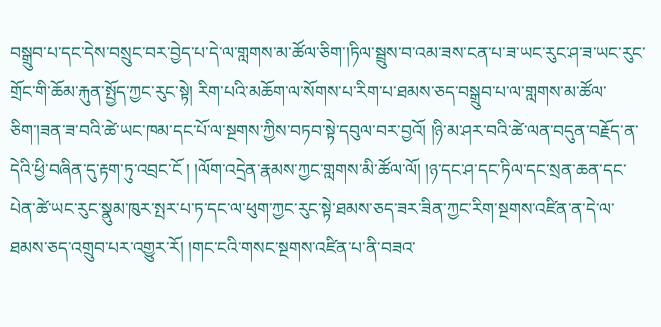བསྒྲུབ་པ་དང་དེས་བསྲུང་བར་བྱེད་པ་དེ་ལ་གླགས་མ་ཚོལ་ཅིག་།ཏིལ་སྦྲུས་བ་འམ་ཟས་ངན་པ་ཟ་ཡང་རུང་ཤ་ཟ་ཡང་རུང་གྲོང་གི་ཆོམ་རྐུན་སྤྱོད་ཀྱང་རུང་སྟེ། རིག་པའི་མཆོག་ལ་སོགས་པ་རིག་པ་ཐམས་ཅད་བསྒྲུབ་པ་ལ་གླགས་མ་ཚོལ་ཅིག་།ཟན་ཟ་བའི་ཚེ་ཡང་ཁམ་དང་པོ་ལ་སྔགས་ཀྱིས་བཏབ་སྟེ་དབུལ་བར་བྱའོ། །ཉི་མ་ཤར་བའི་ཚེ་ལན་བདུན་བརྗོད་ན་དེའི་ཕྱི་བཞིན་དུ་རྟག་ཏུ་འབྲང་ངོ ། །ལོག་འདྲེན་རྣམས་ཀྱང་གླགས་མི་ཚོལ་ལོ། །ཉ་དང་ཤ་དང་ཏིལ་དང་སྲན་ཆན་དང་པེན་ཚེ་ཡང་རུང་སྣུམ་ཁུར་སྤར་པ་ཏ་དང་ལ་ཕུག་ཀྱང་རུང་སྟེ་ཐམས་ཅད་ཟར་ཟིན་ཀྱང་རིག་སྔགས་འཛིན་ན་དེ་ལ་ཐམས་ཅད་འགྲུབ་པར་འགྱུར་རོ། །གང་ངའི་གསང་སྔགས་འཛིན་པ་ནི་བཟའ་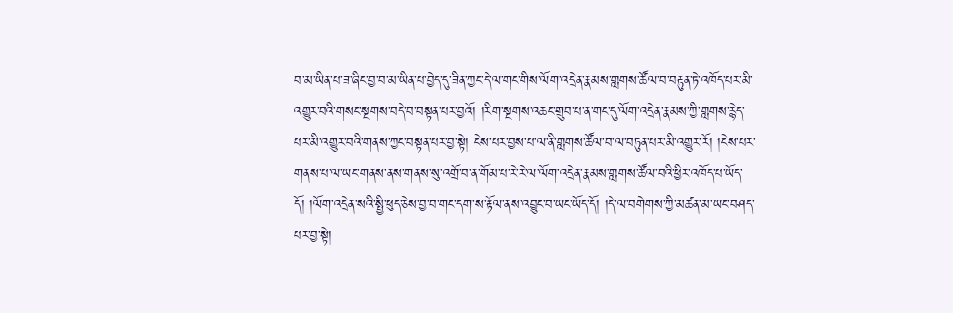བ་མ་ཡིན་པ་ཟ་ཞིང་བྱ་བ་མ་ཡིན་པ་བྱེད་དུ་ཟིན་ཀྱང་དེ་ལ་གང་གིས་ལོག་འདྲེན་རྣམས་གླགས་ཚོལ་བ་བརྟུན་ཏེ་འཁོད་པར་མི་འགྱུར་བའི་གསང་སྔགས་བདེ་བ་བསྟན་པར་བྱའོ། །རིག་སྔགས་འཆང་གྲུབ་པ་ན་གང་དུ་ལོག་འདྲེན་རྣམས་ཀྱི་གླགས་རྙེད་པར་མི་འགྱུར་བའི་གནས་ཀྱང་བསྟན་པར་བྱ་སྟེ། ངེས་པར་བྱས་པ་ལ་ནི་གླགས་ཚོལ་བ་ལ་བཏུན་པར་མི་འགྱུར་རོ། །ངེས་པར་གནས་པ་ལ་ཡང་གནས་ནས་གནས་སུ་འགྲོ་བ་ན་གོམ་པ་རེ་རེ་ལ་ལོག་འདྲེན་རྣམས་གླགས་ཚོལ་བའི་ཕྱིར་འཁོད་པ་ཡོད་དོ། །ལོག་འདྲེན་སའི་སྤྱི་ཕུད་ཅེས་བྱ་བ་གང་དག་ས་རྟོལ་ནས་འབྱུང་བ་ཡང་ཡོད་དོ། །དེ་ལ་བགེགས་ཀྱི་མཚན་མ་ཡང་བཤད་པར་བྱ་སྟེ།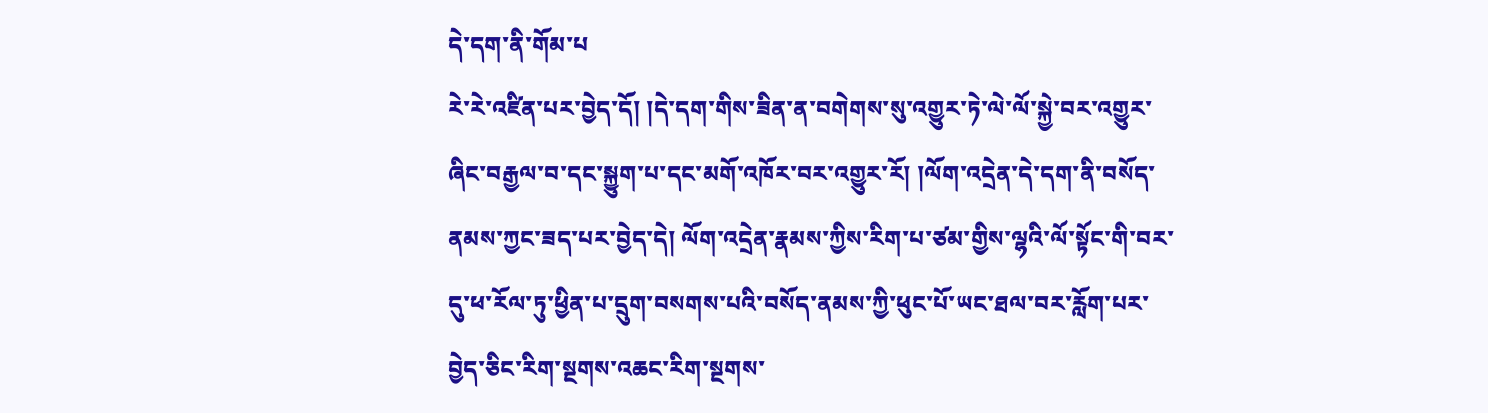དེ་དག་ནི་གོམ་པ
རེ་རེ་འཛིན་པར་བྱེད་དོ། །དེ་དག་གིས་ཟིན་ན་བགེགས་སུ་འགྱུར་ཏེ་ལེ་ལོ་སྐྱེ་བར་འགྱུར་ཞིང་བརྒྱལ་བ་དང་སྐྱུག་པ་དང་མགོ་འཁོར་བར་འགྱུར་རོ། །ལོག་འདྲེན་དེ་དག་ནི་བསོད་ནམས་ཀྱང་ཟད་པར་བྱེད་དེ། ལོག་འདྲེན་རྣམས་ཀྱིས་རིག་པ་ཙམ་གྱིས་ལྷའི་ལོ་སྟོང་གི་བར་དུ་ཕ་རོལ་ཏུ་ཕྱིན་པ་དྲུག་བསགས་པའི་བསོད་ནམས་ཀྱི་ཕུང་པོ་ཡང་ཐལ་བར་རློག་པར་བྱེད་ཅིང་རིག་སྔགས་འཆང་རིག་སྔགས་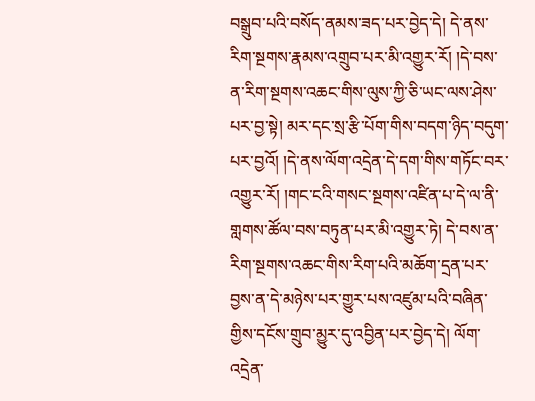བསྒྲུབ་པའི་བསོད་ནམས་ཟད་པར་བྱེད་དེ། དེ་ནས་རིག་སྔགས་རྣམས་འགྲུབ་པར་མི་འགྱུར་རོ། །དེ་བས་ན་རིག་སྔགས་འཆང་གིས་ལུས་ཀྱི་ཅི་ཡང་ལས་ཤེས་པར་བྱ་སྟེ། མར་དང་སྲ་རྩི་པོག་གིས་བདག་ཉིད་བདུག་པར་བྱའོ། །དེ་ནས་ལོག་འདྲེན་དེ་དག་གིས་གཏོང་བར་འགྱུར་རོ། །གང་ངའི་གསང་སྔགས་འཛིན་པ་དེ་ལ་ནི་གླགས་ཚོལ་བས་བཏུན་པར་མི་འགྱུར་ཏེ། དེ་བས་ན་རིག་སྔགས་འཆང་གིས་རིག་པའི་མཆོག་དྲན་པར་བྱས་ན་དེ་མཉེས་པར་གྱུར་པས་འཛུམ་པའི་བཞིན་གྱིས་དངོས་གྲུབ་མྱུར་དུ་འབྱིན་པར་བྱེད་དེ། ལོག་འདྲེན་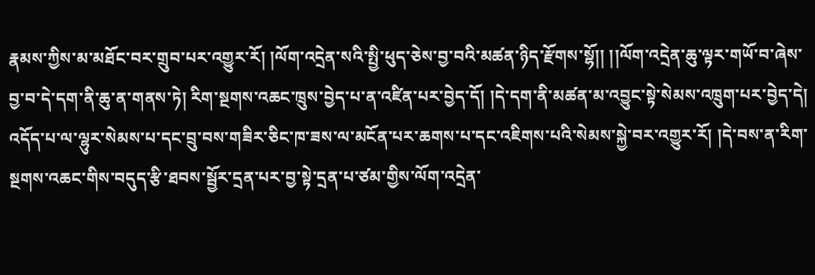རྣམས་ཀྱིས་མ་མཐོང་བར་གྲུབ་པར་འགྱུར་རོ། །ལོག་འདྲེན་སའི་སྤྱི་ཕུད་ཅེས་བྱ་བའི་མཚན་ཉིད་རྫོགས་སྷོ།། །།ལོག་འདྲེན་ཆུ་ལྟར་གཡོ་བ་ཞེས་བྱ་བ་དེ་དག་ནི་ཆུ་ན་གནས་ཏེ། རིག་སྔགས་འཆང་ཁྲུས་བྱེད་པ་ན་འཛིན་པར་བྱེད་དོ། །དེ་དག་ནི་མཚན་མ་འབྱུང་སྟེ་སེམས་འཁྲུག་པར་བྱེད་དེ། འདོད་པ་ལ་ལྷུར་སེམས་པ་དང་བྲུ་བས་གཟིར་ཅིང་ཁ་ཟས་ལ་མངོན་པར་ཆགས་པ་དང་འཇིགས་པའི་སེམས་སྐྱེ་བར་འགྱུར་རོ། །དེ་བས་ན་རིག་སྔགས་འཆང་གིས་བདུད་རྩི་ཐབས་སྦྱོར་དྲན་པར་བྱ་སྟེ་དྲན་པ་ཙམ་གྱིས་ལོག་འདྲེན་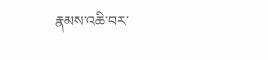རྣམས་འཆི་བར་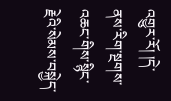འགྱུར་རོ། །དེ་ནས་རིག་སྔགས་འཆང་གིས་སྙིང་རྗེའི་སེམས་བསྐྱེད་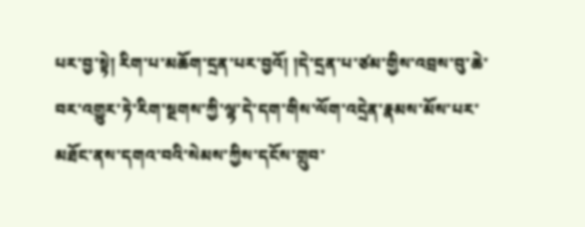པར་བྱ་སྟེ། རིག་པ་མཆོག་དྲན་པར་བྱའོ། །དེ་དྲན་པ་ཙམ་གྱིས་འབྲས་བུ་ཆེ་བར་འགྱུར་ཏེ་རིག་སྔགས་ཀྱི་ལྷ་དེ་དག་གིས་ལོག་འདྲེན་རྣམས་མོས་པར་མཐོང་ནས་དགའ་བའི་སེམས་ཀྱིས་དངོས་གྲུབ་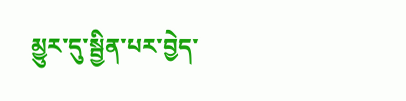མྱུར་དུ་སྦྱིན་པར་བྱེད་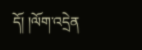དོ། །ལོག་འདྲེན